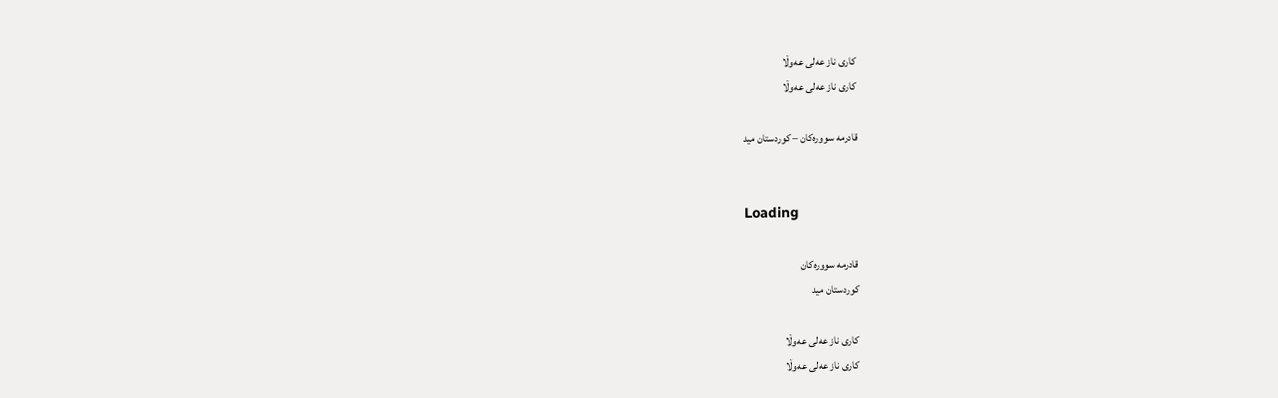کاری ناز عەلی عەوڵا
کاری ناز عەلی عەوڵا

قادرمە سوورەکان – کوردستان مید


Loading

قادرمە سوورەکان
کوردستان مید

کاری ناز عەلی عەوڵا
کاری ناز عەلی عەوڵا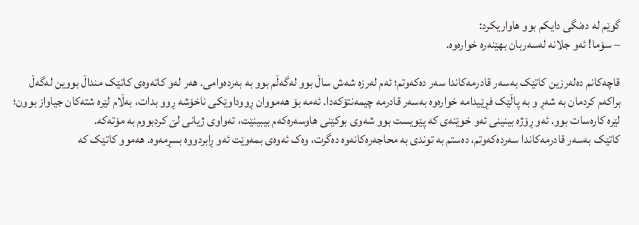گوێم لە دەنگی دایکم بوو هاواریکرد:
– سۆما! ئەو جلانە لەسەربان بهێنەرە خوارەوە.

قاچەکانم دەلەرزین کاتێک بەسەر قادرمەکاندا سەر دەکەوتم؛ ئەم لەرزە شەش ساڵ بوو لەگەڵم بوو بە بەردەوامی. هەر لەو کاتەوەی کاتێک منداڵ بووین لەگەڵ براکەم کردمان بە شەڕ و بە پاڵێک فڕێیدامە خوارەوە بەسەر قادرمە چیمەنتۆکەدا. ئەمە بۆ هەمووان ڕووداوێکی ناخۆشە ڕوو بدات، بەڵام لێرە شتەکان جیاواز بوون؛ لێرە کارەسات بوو. ئەو ڕۆژە بینینی ئەو خوێنەی کە پێویست بوو شەوی بوکێنی هاوسەرەکەم بیبینێت، تەواوی ژیانی لێ کردبووم بە مۆتەکە.
کاتێک بەسەر قادرمەکاندا سەردەکەوتم، دەستم بە توندی بە محاجەرەکانەوە دەگرت، وەک ئەوەی بمەوێت ئەو ڕابردووە بسڕمەوە. هەموو کاتێک کە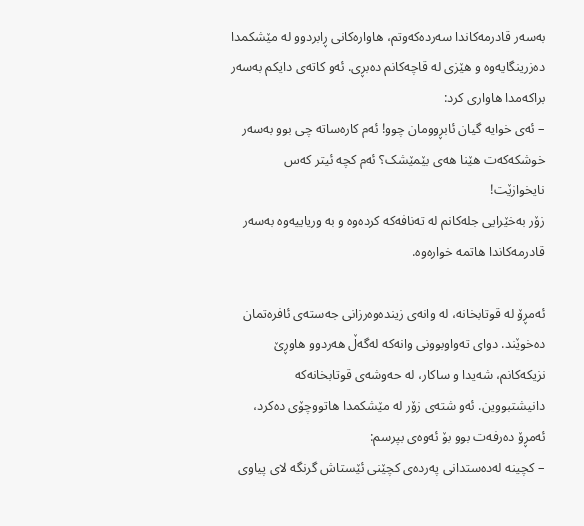بەسەر قادرمەکاندا سەردەکەوتم، هاوارەکانی ڕابردوو لە مێشکمدا دەزرینگایەوە و هێزی لە قاچەکانم دەبڕی. ئەو کاتەی دایکم بەسەر براکەمدا هاواری کرد:
– ئەی خوایە گیان ئابڕوومان چوو! ئەم کارەساتە چی بوو بەسەر خوشکەکەت هێنا هەی بێمێشک؟ ئەم کچە ئیتر کەس نایخوازێت!
زۆر بەخێرایی جلەکانم لە تەنافەکە کردەوە و بە وریاییەوە بەسەر قادرمەکاندا هاتمە خوارەوە.

ئەمڕۆ لە قوتابخانە، لە وانەی زیندەوەرزانی جەستەی ئافرەتمان دەخوێند. دوای تەواوبوونی وانەکە لەگەڵ هەردوو هاوڕێ نزیکەکانم، شەیدا و ساکار، لە حەوشەی قوتابخانەکە دانیشتبووین. ئەو شتەی زۆر لە مێشکمدا هاتووچۆی دەکرد، ئەمڕۆ دەرفەت بوو بۆ ئەوەی بپرسم:
– کچینە لەدەستدانی پەردەی کچێنی ئێستاش گرنگە لای پیاوی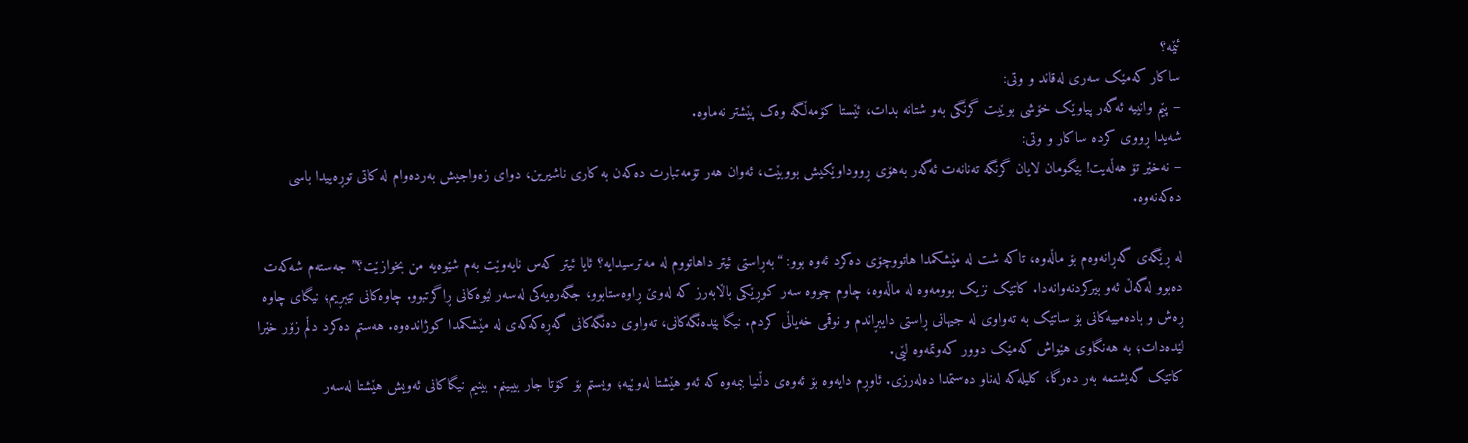ئێمە؟
ساکار کەمێک سەری لەقاند و وتی:
– پێم وانییە ئەگەر پیاوێک خۆشی بوێیت گرنگی بەو شتانە بدات، ئێستا کۆمەڵگە وەک پێشتر نەماوە.
شەیدا ڕووی کردە ساکار و وتی:
– نەخێر تۆ هەڵەیت! بێگومان لایان گرنگە تەنانەت ئەگەر بەهۆی ڕووداوێکیش بووبێت، ئەوان هەر تۆمەتبارت دەکەن بە کاری ناشیرین، دوای زەواجیش بەردەوام لە کاتی توڕەییدا باسی دەکەنەوە.

لە ڕێگەی گەڕانەوەم بۆ ماڵەوە، تاکە شت لە مێشکمدا هاتووچۆی دەکرد ئەوە بوو: “بەڕاستی ئیتر داهاتووم لە مەترسیدایە؟ ئایا ئیتر کەس نایەوێت بەم شێوەیە من بخوازێت؟” جەستەم شەکەت دەبوو لەگەڵ ئەو بیرکردنەوانەدا. کاتێک نزیک بوومەوە لە ماڵەوە، چاوم چووە سەر کوڕێکی باڵابەرز کە لەوێ ڕاوەستابوو، جگەرەیەکی لەسەر لێوەکانی ڕاگرتبوو. چاوەکانی تێبڕیم؛ نیگای چاوە ڕەش و بادەمییەکانی بۆ ساتێک بە تەواوی لە جیهانی ڕاستی دایبڕاندم و نوقمی خەیاڵی کردم. نیگا بێدەنگەکانی، تەواوی دەنگەکانی گەڕەکەکەی لە مێشکمدا کوژاندەوە. هەستم دەکرد دڵم زۆر خێرا لێدەدات؛ بە هەنگاوی هێواش کەمێک دوور کەوتمەوە لێی.
کاتێک گەیشتمە بەر دەرگا، کلیلەکە لەناو دەستمدا دەلەرزی. ئاوڕم دایەوە بۆ ئەوەی دڵنیا ببمەوە کە ئەو هێشتا لەوێیە؛ ویستم بۆ کۆتا جار بیبینم. بینیم نیگاکانی ئەویش هێشتا لەسەر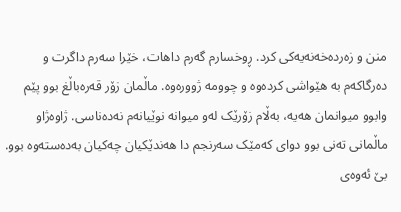منن و زەردەخەنەیەکی کرد. ڕوخسارم گەرم داهات، خێرا سەرم داگرت و دەرگاکەم بە هێواشی کردەوە و چوومە ژوورەوە. ماڵمان زۆر قەرەباڵغ بوو پێم وابوو میوانمان هەیە، بەڵام زۆرێک لەو میوانە نوێیانەم نەدەناسی. ژاوەژاو ماڵمانی تەنی بوو دوای کەمێک سەرنجم دا هەندێکیان چەکیان بەدەستەوە بوو. بێ ئەوەی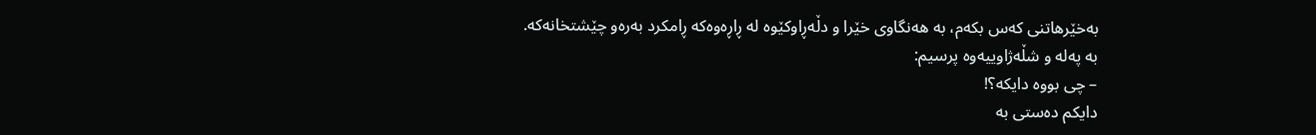بەخێرهاتنی کەس بکەم، بە هەنگاوی خێرا و دڵەڕاوکێوە لە ڕاڕەوەکە ڕامکرد بەرەو چێشتخانەکە.
بە پەلە و شڵەژاوییەوە پرسیم:
– چی بووە دایکە؟!
دایکم دەستی بە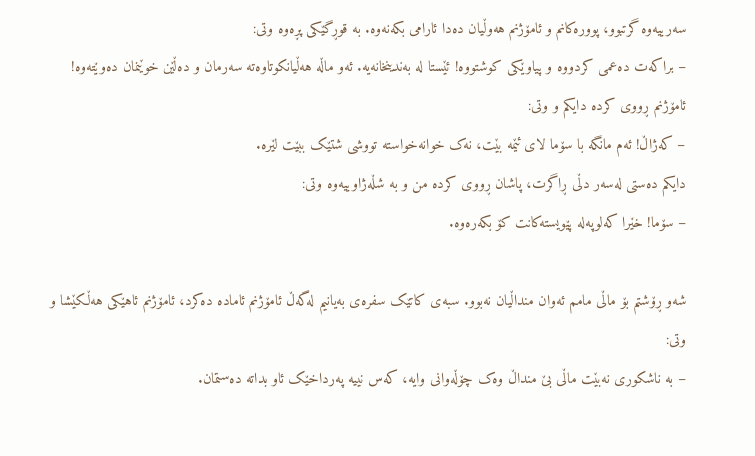سەرییەوە گرتبوو، پوورەکانم و ئامۆژنم هەوڵیان دەدا ئارامی بکەنەوە. بە قوڕگێکی پڕەوە وتی:
– براکەت دەعمی کردووە و پیاوێکی کوشتووە! ئێستا لە بەندینخانەیە. ئەو ماڵە هەڵیانکوتاوەتە سەرمان و دەڵێن خوێنمان دەوێتەوە!
ئامۆژنم ڕووی کردە دایکم و وتی:
– کەژاڵ! ئەم مانگە با سۆما لای ئێمە بێت، نەک خوانەخواستە تووشی شتێک ببێت لێرە.
دایکم دەستی لەسەر دڵی ڕاگرت، پاشان ڕووی کردە من و بە شڵەژاوییەوە وتی:
– سۆما! خێرا کەلوپەلە پێویستەکانت کۆ بکەرەوە.

شەو ڕۆشتم بۆ ماڵی مامم ئەوان منداڵیان نەبوو. سبەی کاتێک سفرەی بەیانیم لەگەڵ ئامۆژنم ئامادە دەکرد، ئامۆژنم ئاهێکی هەڵکێشا و وتی:
– بە ناشکوری نەبێت ماڵی بێ منداڵ وەک چۆڵەوانی وایە، کەس نییە پەرداخێک ئاو بداتە دەستمان.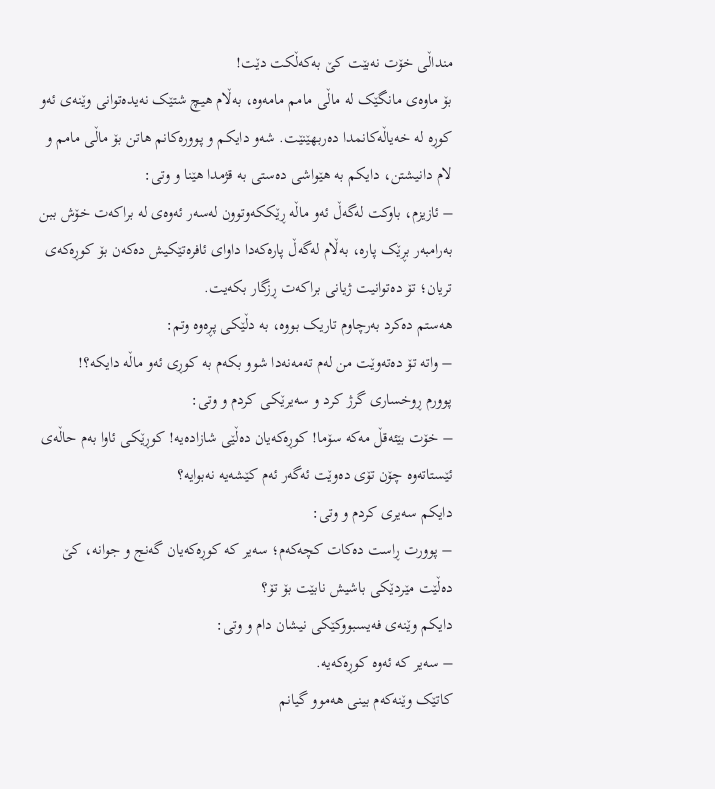منداڵی خۆت نەبێت کێ بەکەڵکت دێت!
بۆ ماوەی مانگێک لە ماڵی مامم مامەوە، بەڵام هیچ شتێک نەیدەتوانی وێنەی ئەو کوڕە لە خەیاڵەکانمدا دەربهێنێت. شەو دایکم و پوورەکانم هاتن بۆ ماڵی مامم و لام دانیشتن، دایکم بە هێواشی دەستی بە قژمدا هێنا و وتی:
– ئازیزم، باوکت لەگەڵ ئەو ماڵە ڕێککەوتوون لەسەر ئەوەی لە براکەت خۆش ببن بەرامبەر بڕێک پارە، بەڵام لەگەڵ پارەکەدا داوای ئافرەتێکیش دەکەن بۆ کوڕەکەی تریان؛ تۆ دەتوانیت ژیانی براکەت ڕزگار بکەیت.
هەستم دەکرد بەرچاوم تاریک بووە، بە دڵێکی پڕەوە وتم:
– واتە تۆ دەتەوێت من لەم تەمەنەدا شوو بکەم بە کوڕی ئەو ماڵە دایکە؟!
پوورم ڕوخساری گرژ کرد و سەیرێکی کردم و وتی:
– خۆت بێئەقڵ مەکە سۆما! کوڕەکەیان دەڵێی شازادەیە! کوڕێکی ئاوا بەم حاڵەی ئێستاتەوە چۆن تۆی دەوێت ئەگەر ئەم کێشەیە نەبوایە؟
دایکم سەیری کردم و وتی:
– پوورت ڕاست دەکات کچەکەم؛ سەیر کە کوڕەکەیان گەنج و جوانە، کێ دەڵێت مێردێکی باشیش نابێت بۆ تۆ؟
دایکم وێنەی فەیسبووکێکی نیشان دام و وتی:
– سەیر کە ئەوە کوڕەکەیە.
کاتێک وێنەکەم بینی هەموو گیانم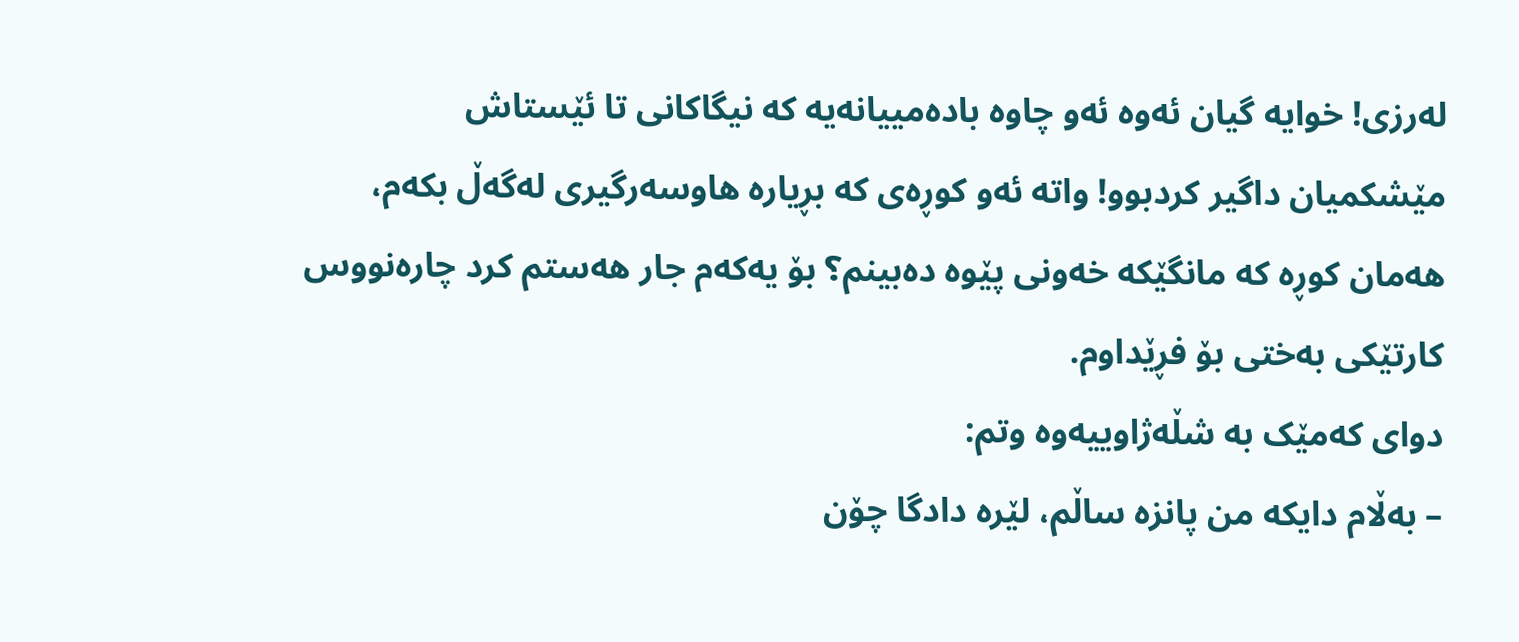لەرزی! خوایە گیان ئەوە ئەو چاوە بادەمییانەیە کە نیگاکانی تا ئێستاش مێشکمیان داگیر کردبوو! واتە ئەو کوڕەی کە بڕیارە هاوسەرگیری لەگەڵ بکەم، هەمان کوڕە کە مانگێکە خەونی پێوە دەبینم؟ بۆ یەکەم جار هەستم کرد چارەنووس کارتێکی بەختی بۆ فڕێداوم.
دوای کەمێک بە شڵەژاوییەوە وتم:
– بەڵام دایکە من پانزە ساڵم، لێرە دادگا چۆن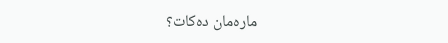مارەمان دەکات؟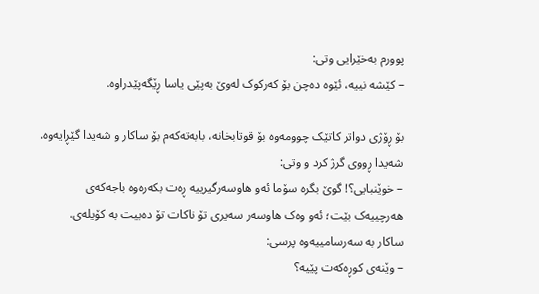پوورم بەخێرایی وتی:
– کێشە نییە، ئێوە دەچن بۆ کەرکوک لەوێ بەپێی یاسا ڕێگەپێدراوە.

بۆ ڕۆژی دواتر کاتێک چوومەوە بۆ قوتابخانە، بابەتەکەم بۆ ساکار و شەیدا گێڕایەوە. شەیدا ڕووی گرژ کرد و وتی:
– خوێنبایی؟! گوێ بگرە سۆما ئەو هاوسەرگیرییە ڕەت بکەرەوە باجەکەی هەرچییەک بێت؛ ئەو وەک هاوسەر سەیری تۆ ناکات تۆ دەبیت بە کۆیلەی.
ساکار بە سەرسامییەوە پرسی:
– وێنەی کوڕەکەت پێیە؟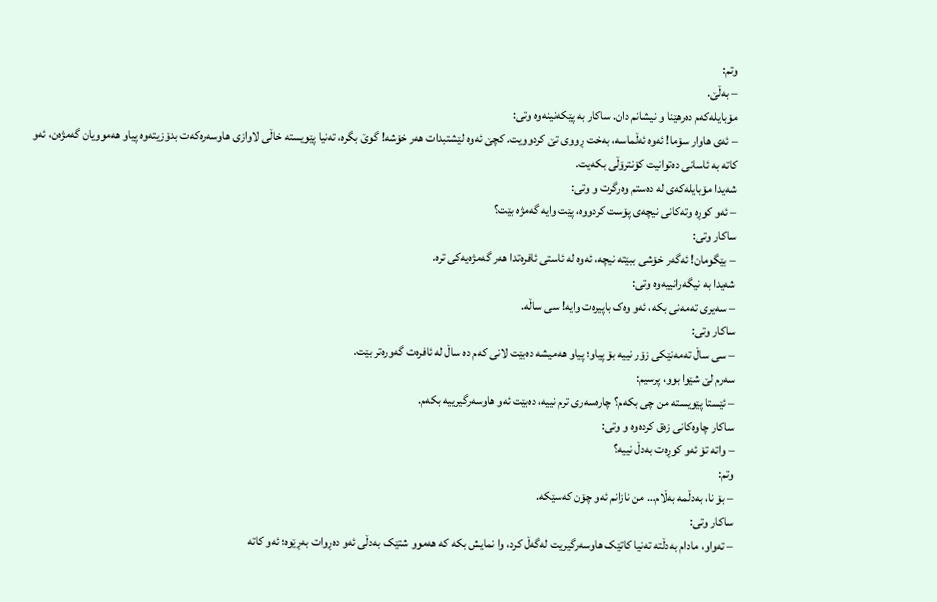وتم:
– بەڵێ.
مۆبایلەکەم دەرهێنا و نیشانم دان. ساکار بە پێکەنینەوە وتی:
– ئەی هاوار سۆما! ئەوە ئەڵماسە، بەخت ڕووی تێ کردوویت. کچێ ئەوە لێشتبدات هەر خۆشە! گوێ بگرە، تەنیا پێویستە خاڵی لاوازی هاوسەرەکەت بدۆزیتەوە پیاو هەموویان گەمژەن، ئەو کاتە بە ئاسانی دەتوانیت کۆنترۆڵی بکەیت.
شەیدا مۆبایلەکەی لە دەستم وەرگرت و وتی:
– ئەو کوڕە وتەکانی نیچەی پۆست کردووە، پێت وایە گەمژە بێت؟
ساکار وتی:
– بێگومان! ئەگەر خۆشی ببێتە نیچە، ئەوە لە ئاستی ئافرەتدا هەر گەمژەیەکی ترە.
شەیدا بە نیگەرانییەوە وتی:
– سەیری تەمەنی بکە، ئەو وەک باپیرەت وایە! سی ساڵە.
ساکار وتی:
– سی ساڵ تەمەنێکی زۆر نییە بۆ پیاو؛ پیاو هەمیشە دەبێت لانی کەم دە ساڵ لە ئافرەت گەورەتر بێت.
سەرم لێ شێوا بوو، پرسیم:
– ئێستا پێویستە من چی بکەم؟ چارەسەری ترم نییە، دەبێت ئەو هاوسەرگیرییە بکەم.
ساکار چاوەکانی زەق کردەوە و وتی:
– واتە تۆ ئەو کوڕەت بەدڵ نییە؟
وتم:
– بۆ نا، بەدڵمە بەڵام… من نازانم ئەو چۆن کەسێکە.
ساکار وتی:
– تەواو، مادام بەدڵتە تەنیا کاتێک هاوسەرگیریت لەگەڵ کرد، وا نمایش بکە کە هەموو شتێک بەدڵی ئەو دەڕوات بەڕێوە؛ ئەو کاتە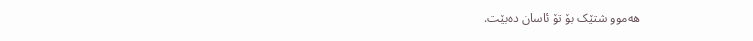هەموو شتێک بۆ تۆ ئاسان دەبێت.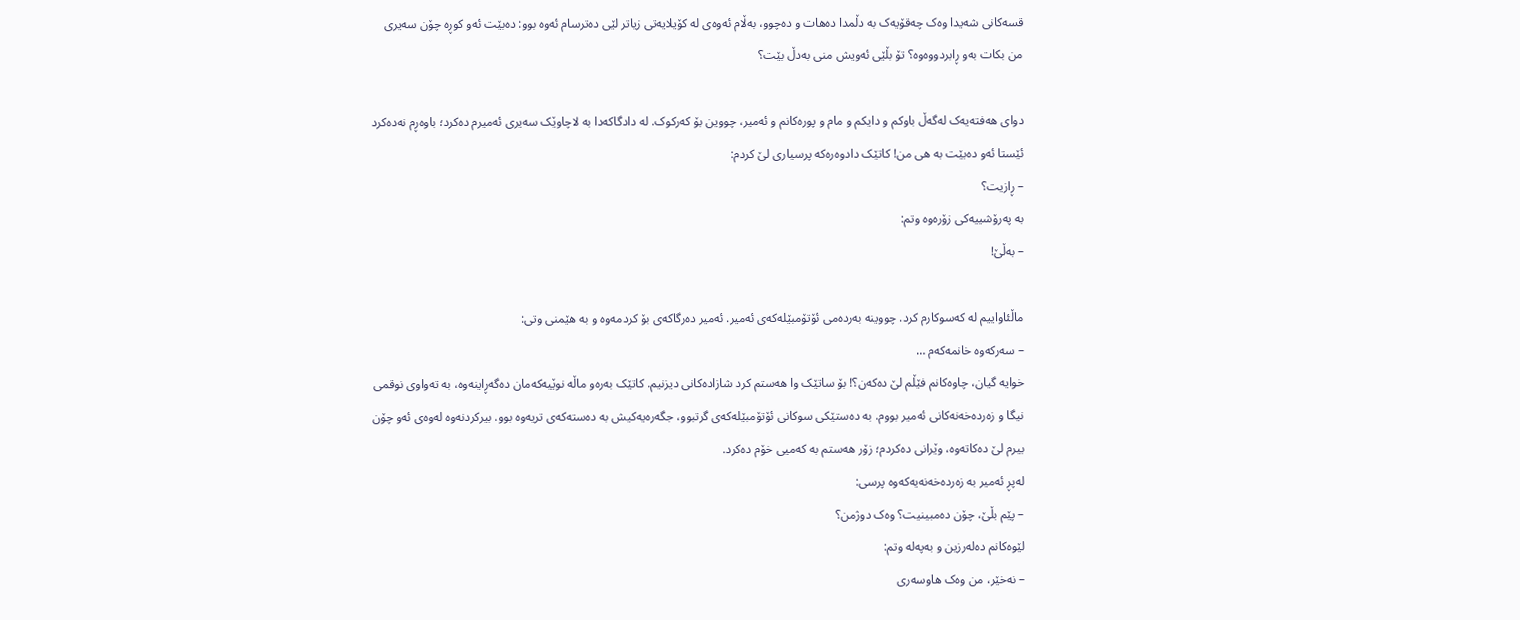قسەکانی شەیدا وەک چەقۆیەک بە دڵمدا دەهات و دەچوو، بەڵام ئەوەی لە کۆیلایەتی زیاتر لێی دەترسام ئەوە بوو: دەبێت ئەو کوڕە چۆن سەیری من بکات بەو ڕابردووەوە؟ تۆ بڵێی ئەویش منی بەدڵ بێت؟

دوای هەفتەیەک لەگەڵ باوکم و دایکم و مام و پورەکانم و ئەمیر، چووین بۆ کەرکوک. لە دادگاکەدا بە لاچاوێک سەیری ئەمیرم دەکرد؛ باوەڕم نەدەکرد ئێستا ئەو دەبێت بە هی من! کاتێک دادوەرەکە پرسیاری لێ کردم:
– ڕازیت؟
بە پەرۆشییەکی زۆرەوە وتم:
– بەڵێ!

ماڵئاواییم لە کەسوکارم کرد. چووینە بەردەمی ئۆتۆمبێلەکەی ئەمیر. ئەمیر دەرگاکەی بۆ کردمەوە و بە هێمنی وتی:
– سەرکەوە خانمەکەم …
خوایە گیان، چاوەکانم فێڵم لێ دەکەن؟! بۆ ساتێک وا هەستم کرد شازادەکانی دیزنیم. کاتێک بەرەو ماڵە نوێیەکەمان دەگەڕاینەوە، بە تەواوی نوقمی نیگا و زەردەخەنەکانی ئەمیر بووم. بە دەستێکی سوکانی ئۆتۆمبێلەکەی گرتبوو، جگەرەیەکیش بە دەستەکەی تریەوە بوو. بیرکردنەوە لەوەی ئەو چۆن بیرم لێ دەکاتەوە، وێرانی دەکردم؛ زۆر هەستم بە کەمیی خۆم دەکرد.
لەپڕ ئەمیر بە زەردەخەنەیەکەوە پرسی:
– پێم بڵێ، چۆن دەمبینیت؟ وەک دوژمن؟
لێوەکانم دەلەرزین و بەپەلە وتم:
– نەخێر، من وەک هاوسەری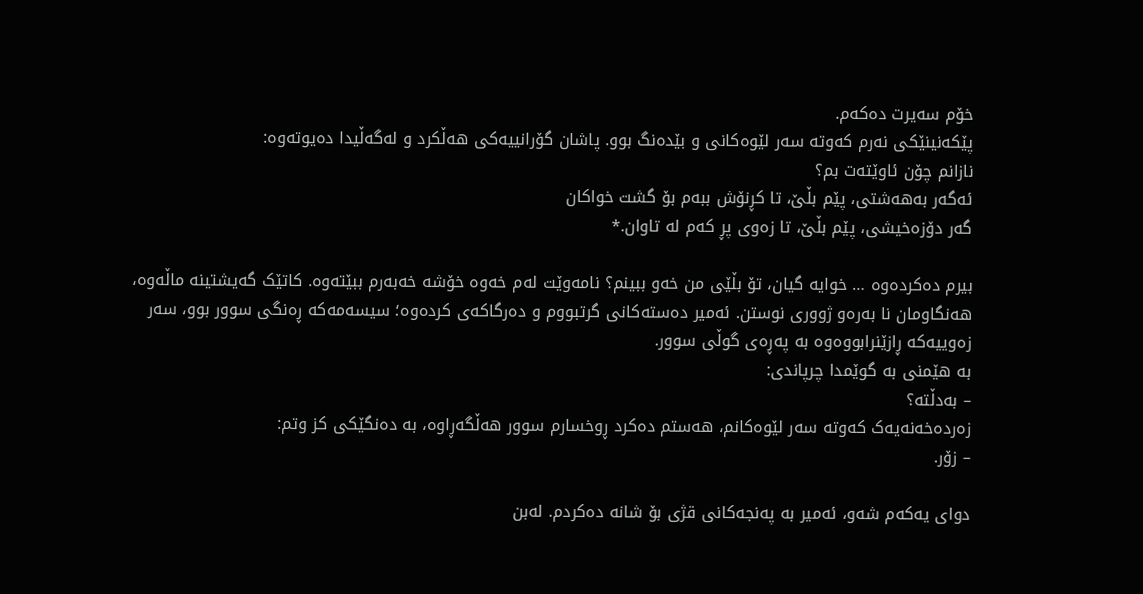خۆم سەیرت دەکەم.
پێکەنینێکی نەرم کەوتە سەر لێوەکانی و بێدەنگ بوو. پاشان گۆرانییەکی هەڵکرد و لەگەڵیدا دەیوتەوە:
نازانم چۆن ئاوێتەت بم؟
ئەگەر بەهەشتی، پێم بڵێ، تا کڕنۆش ببەم بۆ گشت خواکان
گەر دۆزەخیشی، پێم بڵێ، تا زەوی پڕ کەم لە تاوان.*

بیرم دەکردەوە … خوایە گیان، تۆ بڵێی من خەو ببینم؟ نامەوێت لەم خەوە خۆشە خەبەرم ببێتەوە. کاتێک گەیشتینە ماڵەوە، هەنگاومان نا بەرەو ژووری نوستن. ئەمیر دەستەکانی گرتبووم و دەرگاکەی کردەوە؛ سیسەمەکە ڕەنگی سوور بوو، سەر زەوییەکە ڕازێنرابووەوە بە پەڕەی گوڵی سوور.
بە هێمنی بە گوێمدا چرپاندی:
– بەدڵتە؟
زەردەخەنەیەک کەوتە سەر لێوەکانم، هەستم دەکرد ڕوخسارم سوور هەڵگەڕاوە، بە دەنگێکی کز وتم:
– زۆر.

دوای یەکەم شەو، ئەمیر بە پەنجەکانی قژی بۆ شانە دەکردم. لەبن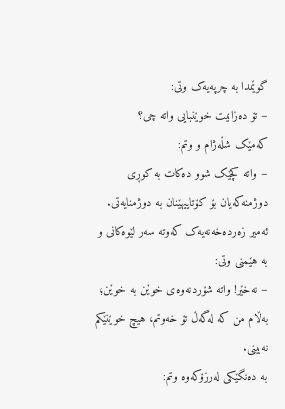گوێمدا بە چرپەیەک وتی:
– تۆ دەزانیت خوێنبایی واتە چی؟
کەمێک شڵەژام و وتم:
– واتە کچێک شوو دەکات بە کوڕی دوژمنەکەیان بۆ کۆتاییهێنان بە دوژمنایەتی.
ئەمیر زەردەخەنەیەک کەوتە سەر لێوەکانی و بە هێمنی وتی:
– نەخێر! واتە شۆردنەوەی خوێن بە خوێن؛ بەڵام من کە لەگەڵ تۆ خەوتم، هیچ خوێنێکم نەبینی.
بە دەنگێکی لەرزۆکەوە وتم: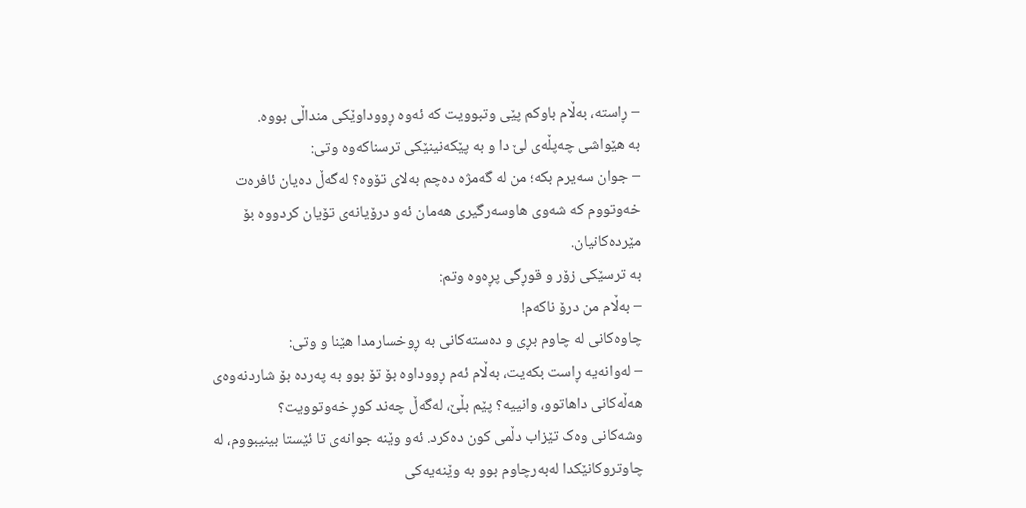– ڕاستە، بەڵام باوکم پێی وتبوویت کە ئەوە ڕووداوێکی منداڵی بووە.
بە هێواشی چەپڵەی لێ دا و بە پێکەنینێکی ترسناکەوە وتی:
– جوان سەیرم بکە؛ من لە گەمژە دەچم بەلای تۆوە؟ لەگەڵ دەیان ئافرەت خەوتووم کە شەوی هاوسەرگیری هەمان ئەو درۆیانەی تۆیان کردووە بۆ مێردەکانیان.
بە ترسێکی زۆر و قوڕگی پڕەوە وتم:
– بەڵام من درۆ ناکەم!
چاوەکانی لە چاوم بڕی و دەستەکانی بە ڕوخسارمدا هێنا و وتی:
– لەوانەیە ڕاست بکەیت، بەڵام ئەم ڕووداوە بۆ تۆ بوو بە پەردە بۆ شاردنەوەی هەڵەکانی داهاتوو، وانییە؟ پێم بڵێ، لەگەڵ چەند کوڕ خەوتوویت؟
وشەکانی وەک تێزاب دڵمی کون دەکرد. ئەو وێنە جوانەی تا ئێستا بینیبووم، لە چاوتروکانێکدا لەبەرچاوم بوو بە وێنەیەکی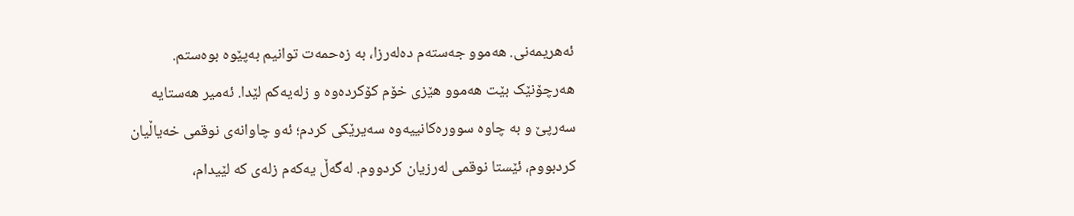ئەهریمەنی. هەموو جەستەم دەلەرزا، بە زەحمەت توانیم بەپێوە بوەستم. هەرچۆنێک بێت هەموو هێزی خۆم کۆکردەوە و زلەیەکم لێدا. ئەمیر هەستایە سەرپێ و بە چاوە سوورەکانییەوە سەیرێکی کردم؛ ئەو چاوانەی نوقمی خەیاڵیان کردبووم، ئێستا نوقمی لەرزیان کردووم. لەگەڵ یەکەم زلەی کە لێیدام،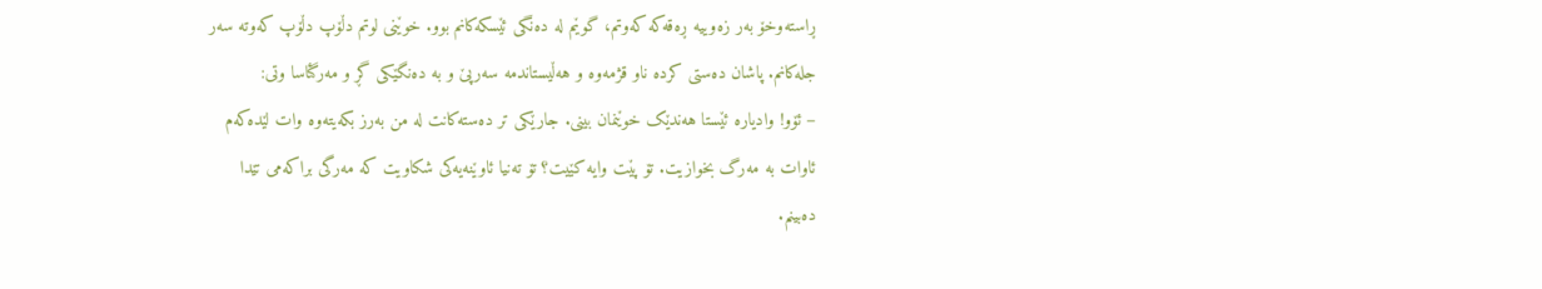ڕاستەوخۆ بەر زەوییە ڕەقەکە کەوتم، گوێم لە دەنگی ئێسکەکانم بوو. خوێنی لوتم دڵۆپ دڵۆپ کەوتە سەر جلەکانم. پاشان دەستی کردە ناو قژمەوە و هەڵیستاندمە سەرپێ و بە دەنگێکی گڕ و مەرگئاسا وتی:
– ئۆو! وادیارە ئێستا هەندێک خوێنمان بینی. جارێکی تر دەستەکانت لە من بەرز بکەیتەوە وات لێدەکەم ئاوات بە مەرگ بخوازیت. تۆ پێت وایە کێیت؟ تۆ تەنیا ئاوێنەیەکی شکاویت کە مەرگی براکەمی تێدا دەبینم.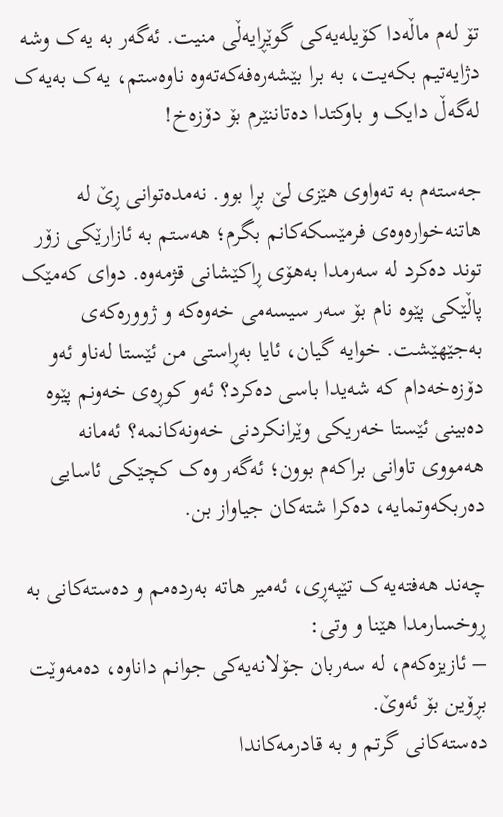تۆ لەم ماڵەدا کۆیلەیەکی گوێڕایەڵی منیت. ئەگەر بە یەک وشە دژایەتیم بکەیت، بە برا بێشەرەفەکەتەوە ناوەستم، یەک بەیەک لەگەڵ دایک و باوکتدا دەتاننێرم بۆ دۆزەخ!

جەستەم بە تەواوی هێزی لێ بڕا بوو. نەمدەتوانی ڕێ لە هاتنەخوارەوەی فرمێسکەکانم بگرم؛ هەستم بە ئازارێکی زۆر توند دەکرد لە سەرمدا بەهۆی ڕاکێشانی قژمەوە. دوای کەمێک پاڵێکی پێوە نام بۆ سەر سیسەمی خەوەکە و ژوورەکەی بەجێهێشت. خوایە گیان، ئایا بەڕاستی من ئێستا لەناو ئەو دۆزەخەدام کە شەیدا باسی دەکرد؟ ئەو کوڕەی خەونم پێوە دەبینی ئێستا خەریکی وێرانکردنی خەونەکانمە؟ ئەمانە هەمووی تاوانی براکەم بوون؛ ئەگەر وەک کچێکی ئاسایی دەربکەوتمایە، دەکرا شتەکان جیاواز بن.

چەند هەفتەیەک تێپەڕی، ئەمیر هاتە بەردەمم و دەستەکانی بە ڕوخسارمدا هێنا و وتی:
– ئازیزەکەم، لە سەربان جۆلانەیەکی جوانم داناوە، دەمەوێت بڕۆین بۆ ئەوێ.
دەستەکانی گرتم و بە قادرمەکاندا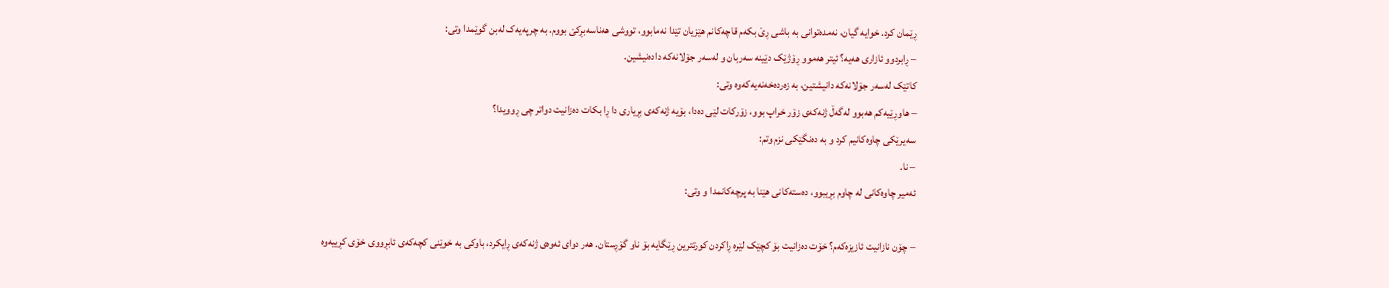ڕێمان کرد. خوایە گیان، نەمدەتوانی بە باشی ڕێ بکەم قاچەکانم هێزیان تێدا نەمابوو، تووشی هەناسەبڕکێ بووم. بە چرپەیەک لەبن گوێمدا وتی:
– ڕابردوو ئازاری هەیە؟ ئیتر هەموو ڕۆژێک دێینە سەربان و لەسەر جۆلانەکە دادەنیشین.
کاتێک لەسەر جۆلانەکە دانیشتین، بە زەردەخەنەیەکەوە وتی:
– هاوڕێیەکم هەبوو لەگەڵ ژنەکەی زۆر خراپ بوو، زۆرکات لێی دەدا، بۆیە ژنەکەی بڕیاری دا ڕا بکات دەزانیت دواتر چی ڕوویدا؟
سەیرێکی چاوەکانیم کرد و بە دەنگێکی نزم وتم:
– نا.
ئەمیر چاوەکانی لە چاوم بڕیبوو، دەستەکانی هێنا بە پرچەکانمدا و وتی:

– چۆن نازانیت ئازیزەکەم؟ خۆت دەزانیت بۆ کچێک لێرە ڕاکردن کورتترین ڕێگایە بۆ ناو گۆڕستان. هەر دوای ئەوەی ژنەکەی ڕایکرد، باوکی بە خوێنی کچەکەی ئابڕووی خۆی کڕییەوە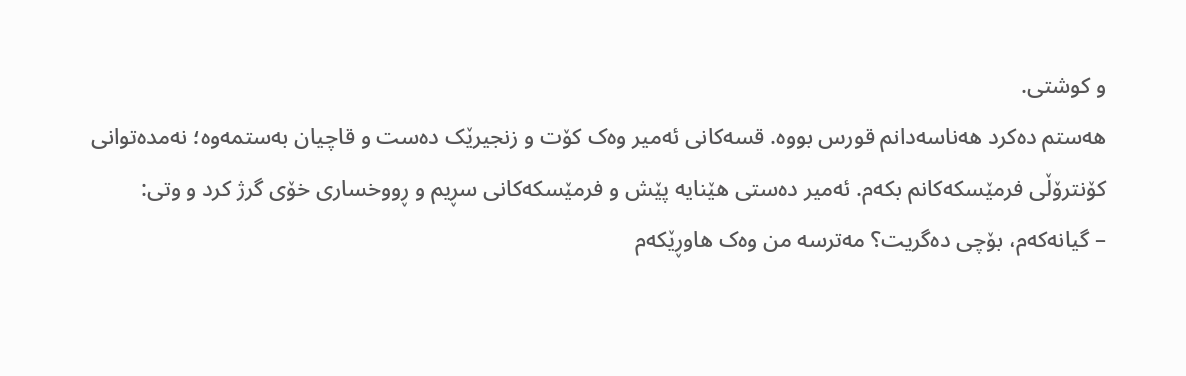و کوشتی.
هەستم دەکرد هەناسەدانم قورس بووە. قسەکانی ئەمیر وەک کۆت و زنجیرێک دەست و قاچیان بەستمەوە؛ نەمدەتوانی کۆنترۆڵی فرمێسکەکانم بکەم. ئەمیر دەستی هێنایە پێش و فرمێسکەکانی سڕیم و ڕووخساری خۆی گرژ کرد و وتی:
– گیانەکەم، بۆچی دەگریت؟ مەترسە من وەک هاوڕێکەم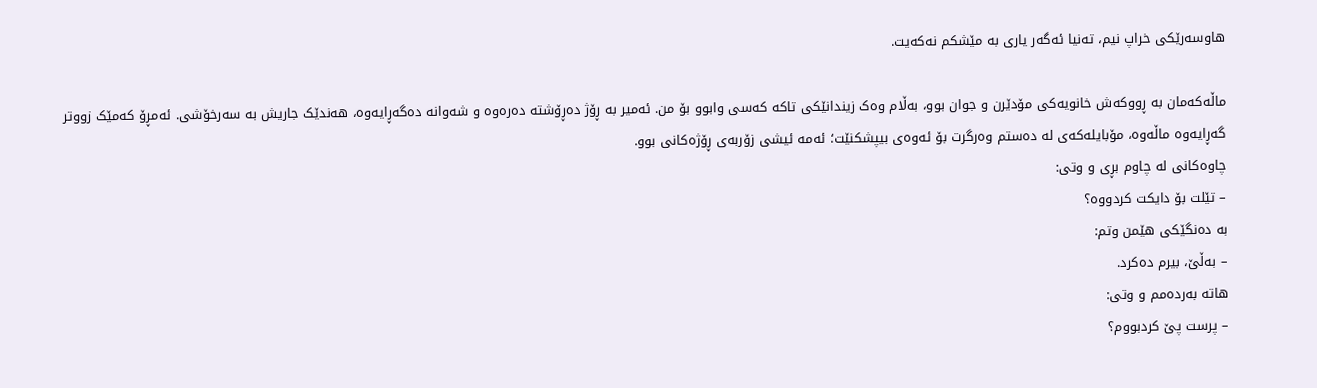هاوسەرێکی خراپ نیم، تەنیا ئەگەر یاری بە مێشکم نەکەیت.

ماڵەکەمان بە ڕووکەش خانویەکی مۆدێرن و جوان بوو، بەڵام وەک زیندانێکی تاکە کەسی وابوو بۆ من. ئەمیر بە ڕۆژ دەڕۆشتە دەرەوە و شەوانە دەگەڕایەوە، هەندێک جاریش بە سەرخۆشی. ئەمڕۆ کەمێک زووتر گەڕایەوە ماڵەوە، مۆبایلەکەی لە دەستم وەرگرت بۆ ئەوەی بیپشکنێت؛ ئەمە ئیشی زۆربەی ڕۆژەکانی بوو.
چاوەکانی لە چاوم بڕی و وتی:
– تێلت بۆ دایکت کردووە؟
بە دەنگێکی هێمن وتم:
– بەڵێ، بیرم دەکرد.
هاتە بەردەمم و وتی:
– پرست پێ کردبووم؟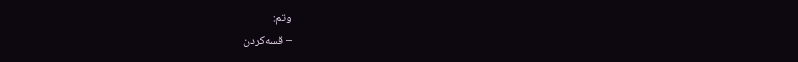وتم:
– قسەکردن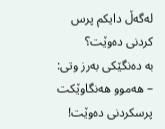لەگەڵ دایکم پرس کردنی دەوێت؟
بە دەنگێکی بەرز وتی:
– هەموو هەنگاوێکت پرسکردنی دەوێت!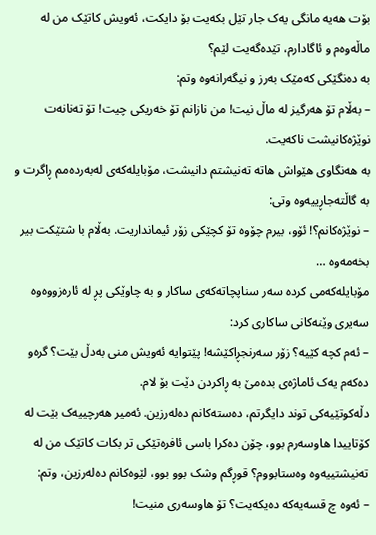بۆت هەیە مانگی یەک جار تێل بکەیت بۆ دایکت، ئەویش کاتێک من لە ماڵەوەم و ئاگادارم، تێدەگەیت لێم؟
بە دەنگێکی کەمێک بەرز و نیگەرانەوە وتم:
– بەڵام تۆ هەرگیز لە ماڵ نیت! من نازانم تۆ خەریکی چیت! تۆ تەنانەت نوێژەکانیشت ناکەیت.
بە هەنگاوی هێواش هاتە تەنیشتم دانیشت، مۆبایلەکەی لەبەردەمم ڕاگرت و بە گاڵتەجاڕییەوە وتی:
– نوێژەکانم؟! ئۆو، بیرم چۆوە تۆ کچێکی زۆر ئیمانداریت. بەڵام با شتێکت بیر بخەمەوە …
مۆبایلەکەمی کردە سەر سناپچاتەکەی ساکار و بە چاوێکی پڕ لە ئارەزووەوە سەیری وێنەکانی ساکاری کرد:
– ئەم کچە کێیە؟ زۆر سەرنجڕاکێشە! پێتوایە ئەویش منی بەدڵ بێت؟ گرەو دەکەم یەک ئاماژەی بدەمێ بە ڕاکردن دێت بۆ لام.
دڵەکوتێیەکی توند دایگرتم، دەستەکانم دەلەرزین. ئەمیر هەرچییەک بێت لە کۆتاییدا هاوسەرم بوو، چۆن دەکرا باسی ئافرەتێکی تر بکات کاتێک من لە تەنیشتییەوە وەستابووم؟ قوڕگم وشک بوو بوو، لێوەکانم دەلەرزین، وتم:
– ئەوە چ قسەیەکە دەیکەیت؟ تۆ هاوسەری منیت!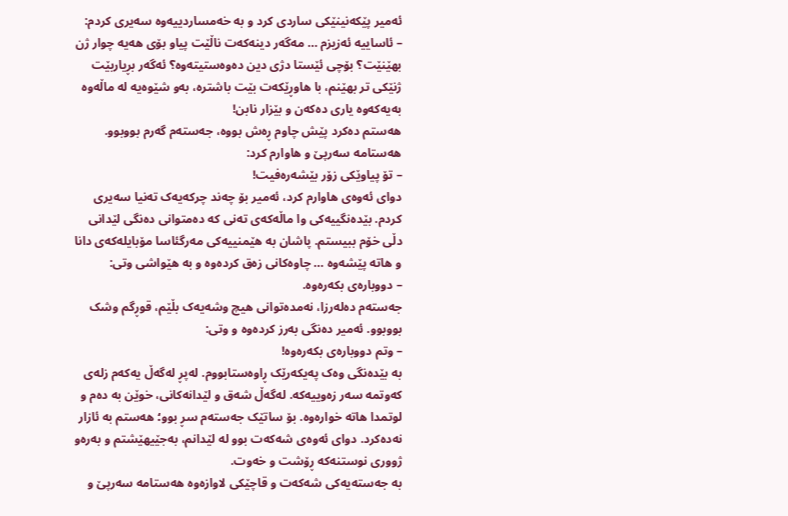ئەمیر پێکەنینێکی ساردی کرد و بە خەمساردییەوە سەیری کردم:
– ئاساییە ئەزیزم … مەگەر دینەکەت ناڵێت پیاو بۆی هەیە چوار ژن بهێنێت؟ بۆچی ئێستا دژی دین دەوەستیتەوە؟ ئەگەر بڕیاربێت ژنێکی تر بهێنم، با هاوڕێکەت بێت باشترە، بەو شێوەیە لە ماڵەوە بەیەکەوە یاری دەکەن و بێزار نابن!
هەستم دەکرد پێش چاوم ڕەش بووە، جەستەم گەرم بووبوو. هەستامە سەرپێ و هاوارم کرد:
– تۆ پیاوێکی زۆر بێشەرەفیت!
دوای ئەوەی هاوارم کرد، ئەمیر بۆ چەند چرکەیەک تەنیا سەیری کردم. بێدەنگییەکی وا ماڵەکەی تەنی کە دەمتوانی دەنگی لێدانی دڵی خۆم ببیستم. پاشان بە هێمنییەکی مەرگئاسا مۆبایلەکەی دانا و هاتە پێشەوە … چاوەکانی زەق کردەوە و بە هێواشی وتی:
– دووبارەی بکەرەوە.
جەستەم دەلەرزا، نەمدەتوانی هیچ وشەیەک بڵێم، قوڕگم وشک بووبوو. ئەمیر دەنگی بەرز کردەوە و وتی:
– وتم دووبارەی بکەرەوە!
بە بێدەنگی وەک پەیکەرێک ڕاوەستابووم. لەپڕ لەگەڵ یەکەم زلەی کەوتمە سەر زەوییەکە. لەگەڵ شەق و لێدانەکانی، خوێن بە دەم و لوتمدا هاتە خوارەوە. بۆ ساتێک جەستەم سڕ بوو؛ هەستم بە ئازار نەدەکرد. دوای ئەوەی شەکەت بوو لە لێدانم، بەجێیهێشتم و بەرەو ژووری نوستنەکە ڕۆشت و خەوت.
بە جەستەیەکی شەکەت و قاچێکی لاوازەوە هەستامە سەرپێ و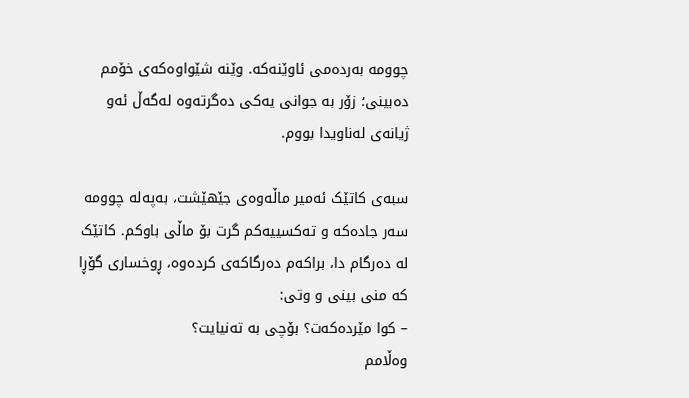چوومە بەردەمی ئاوێنەکە. وێنە شێواوەکەی خۆمم دەبینی؛ زۆر بە جوانی یەکی دەگرتەوە لەگەڵ ئەو ژیانەی لەناویدا بووم.

سبەی کاتێک ئەمیر ماڵەوەی جێهێشت، بەپەلە چوومە سەر جادەکە و تەکسییەکم گرت بۆ ماڵی باوکم. کاتێک لە دەرگام دا، براکەم دەرگاکەی کردەوە، ڕوخساری گۆڕا کە منی بینی و وتی:
– کوا مێردەکەت؟ بۆچی بە تەنیایت؟
وەڵامم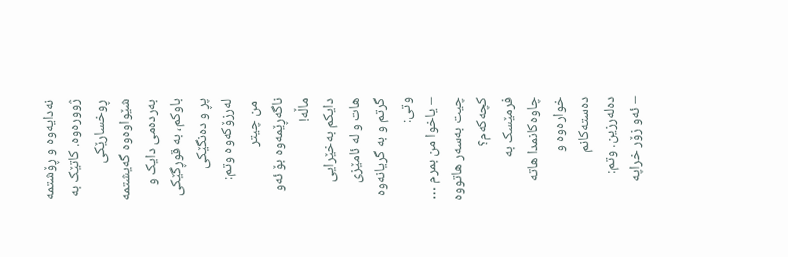نەدایەوە و ڕۆشتمە ژوورەوە. کاتێک بە ڕوخسارێکی شێواوەوە گەیشتمە بەردەمی دایک و باوکم، بە قوڕگێکی پڕ و دەنگێکی لەرزۆکەوە وتم:
 من چیتر ناگەڕێمەوە بۆ ئەو ماڵە!
دایکم بەخێرایی هات و لە ئامێزی گرتم و بە گریانەوە وتی:
– یاخوا من بمرم … چیت بەسەر هاتووە کچەکەم؟
فرمێسک بە چاوەکانمدا هاتە خوارەوە و دەستەکانم دەلەرزین. وتم:
– ئەو زۆر خراپە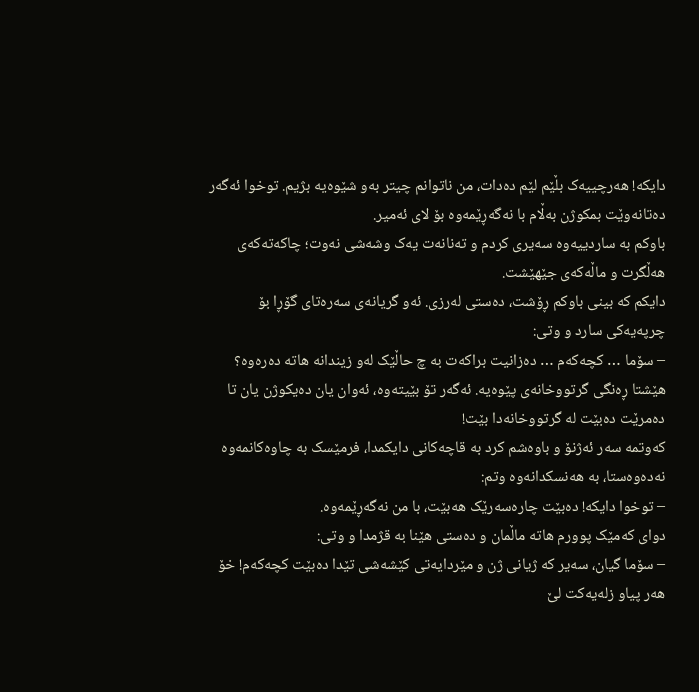دایکە! هەرچییەک بڵێم لێم دەدات، من ناتوانم چیتر بەو شێوەیە بژیم. توخوا ئەگەر دەتانەوێت بمکوژن بەڵام با نەگەڕێمەوە بۆ لای ئەمیر.
باوکم بە ساردییەوە سەیری کردم و تەنانەت یەک وشەشی نەوت؛ چاکەتەکەی هەڵگرت و ماڵەکەی جێهێشت.
دایکم کە بینی باوکم ڕۆشت، دەستی لەرزی. ئەو گریانەی سەرەتای گۆڕا بۆ چرپەیەکی سارد و وتی:
– سۆما … کچەکەم … دەزانیت براکەت بە چ حاڵێک لەو زیندانە هاتە دەرەوە؟ هێشتا ڕەنگی گرتووخانەی پێوەیە. ئەگەر تۆ بێیتەوە، ئەوان یان دەیکوژن یان تا دەمرێت دەبێت لە گرتووخانەدا بێت!
کەوتمە سەر ئەژنۆ و باوەشم کرد بە قاچەکانی دایکمدا، فرمێسک بە چاوەکانمەوە نەدەوەستا، بە هەنسکدانەوە وتم:
– توخوا دایکە! دەبێت چارەسەرێک هەبێت، با من نەگەڕێمەوە.
دوای کەمێک پوورم هاتە ماڵمان و دەستی هێنا بە قژمدا و وتی:
– سۆما گیان، سەیر کە ژیانی ژن و مێردایەتی کێشەشی تێدا دەبێت کچەکەم! خۆ هەر پیاو زلەیەکت لێ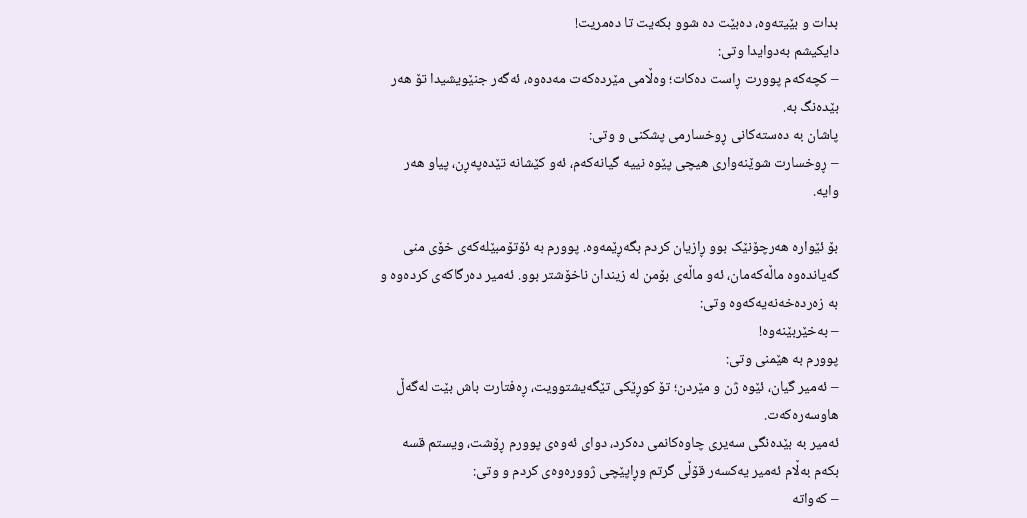بدات و بێیتەوە، دەبێت دە شوو بکەیت تا دەمریت!
دایکیشم بەدوایدا وتی:
– کچەکەم پوورت ڕاست دەکات؛ وەڵامی مێردەکەت مەدەوە، ئەگەر جنێویشیدا تۆ هەر بێدەنگ بە.
پاشان بە دەستەکانی ڕوخسارمی پشکنی و وتی:
– ڕوخسارت شوێنەواری هیچی پێوە نییە گیانەکەم، ئەو کێشانە تێدەپەڕن، پیاو هەر وایە.

بۆ ئێوارە هەرچۆنێک بوو ڕازیان کردم بگەڕێمەوە. پوورم بە ئۆتۆمبێلەکەی خۆی منی گەیاندەوە ماڵەکەمان، ئەو ماڵەی بۆمن لە زیندان ناخۆشتر بوو. ئەمیر دەرگاکەی کردەوە و بە زەردەخەنەیەکەوە وتی:
– بەخێربێنەوە!
پوورم بە هێمنی وتی:
– ئەمیر گیان، ئێوە ژن و مێردن؛ تۆ کوڕێکی تێگەیشتوویت، ڕەفتارت باش بێت لەگەڵ هاوسەرەکەت.
ئەمیر بە بێدەنگی سەیری چاوەکانمی دەکرد، دوای ئەوەی پوورم ڕۆشت، ویستم قسە بکەم بەڵام ئەمیر یەکسەر قۆڵی گرتم وڕاپێچی ژوورەوەی کردم و وتی:
– کەواتە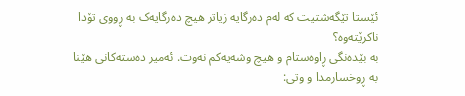ئێستا تێگەشتیت کە لەم دەرگایە زیاتر هیچ دەرگایەک بە ڕووی تۆدا ناکرێتەوە؟
بە بێدەنگی ڕاوەستام و هیچ وشەیەکم نەوت. ئەمیر دەستەکانی هێنا بە ڕوخسارمدا و وتی: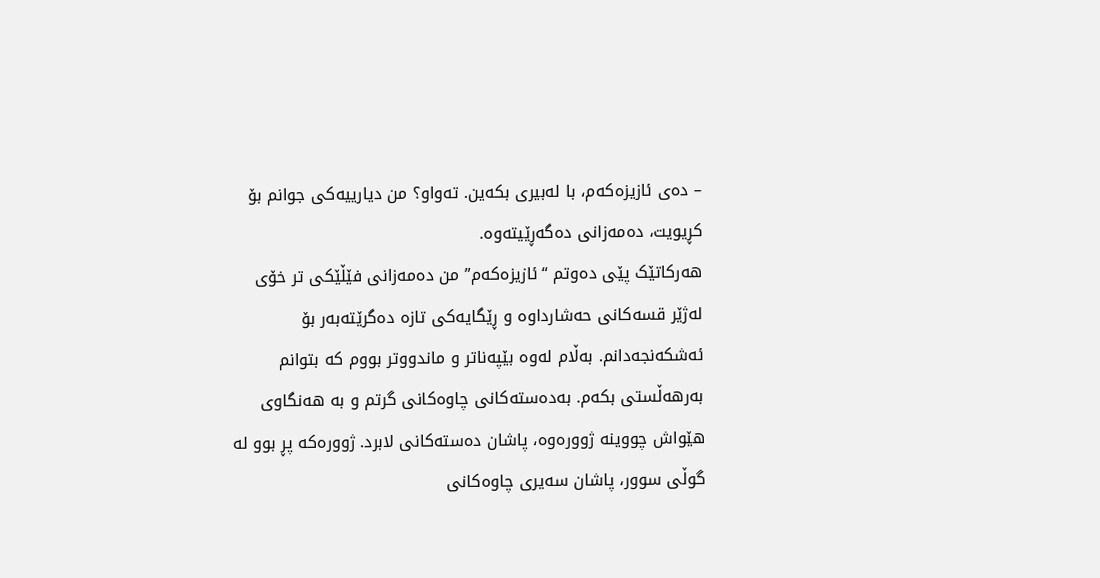– دەی ئازیزەکەم، با لەبیری بکەین. تەواو؟ من دیارییەکی جوانم بۆ کڕیویت، دەمەزانی دەگەڕێیتەوە.
هەرکاتێک پێی دەوتم “ئازیزەکەم” من دەمەزانی فێڵێکی تر خۆی لەژێر قسەکانی حەشارداوە و ڕێگایەکی تازە دەگرێتەبەر بۆ ئەشکەنجەدانم. بەڵام لەوە بێپەناتر و ماندووتر بووم کە بتوانم بەرهەڵستی بکەم. بەدەستەکانی چاوەکانی گرتم و بە هەنگاوی هێواش چووینە ژوورەوە، پاشان دەستەکانی لابرد. ژوورەکە پڕ بوو لە گوڵی سوور، پاشان سەیری چاوەکانی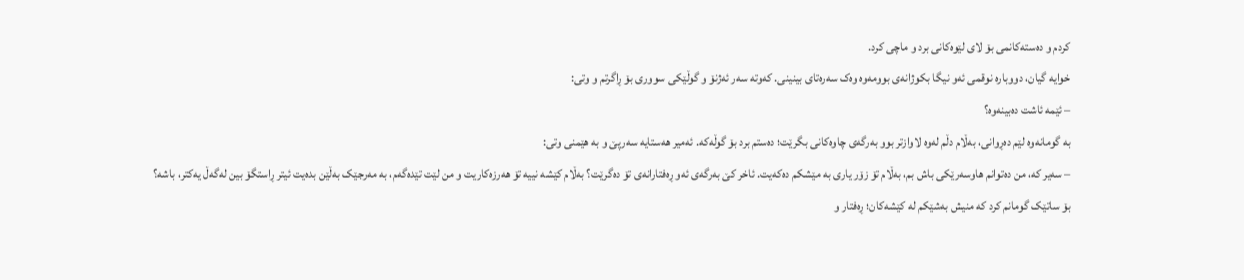کردم و دەستەکانمی بۆ لای لێوەکانی برد و ماچی کرد.
خوایە گیان، دووبارە نوقمی ئەو نیگا بکوژانەی بوومەوە وەک سەرەتای بینینی. کەوتە سەر ئەژنۆ و گوڵێکی سووری بۆ ڕاگرتم و وتی:
– ئێمە ئاشت دەبینەوە؟
بە گومانەوە لێم دەڕوانی، بەڵام دڵم لەوە لاوازتر بوو بەرگەی چاوەکانی بگرێت؛ دەستم برد بۆ گوڵەکە. ئەمیر هەستایە سەرپێ و بە هێمنی وتی:
– سەیر کە، من دەتوانم هاوسەرێکی باش بم، بەڵام تۆ زۆر یاری بە مێشکم دەکەیت. ئاخر کێ بەرگەی ئەو ڕەفتارانەی تۆ دەگرێت؟ بەڵام کێشە نییە تۆ هەرزەکاریت و من لێت تێدەگەم، بە مەرجێک بەڵێن بدەیت ئیتر ڕاستگۆ بین لەگەڵ یەکتر، باشە؟
بۆ ساتێک گومانم کرد کە منیش بەشێکم لە کێشەکان؛ ڕەفتار و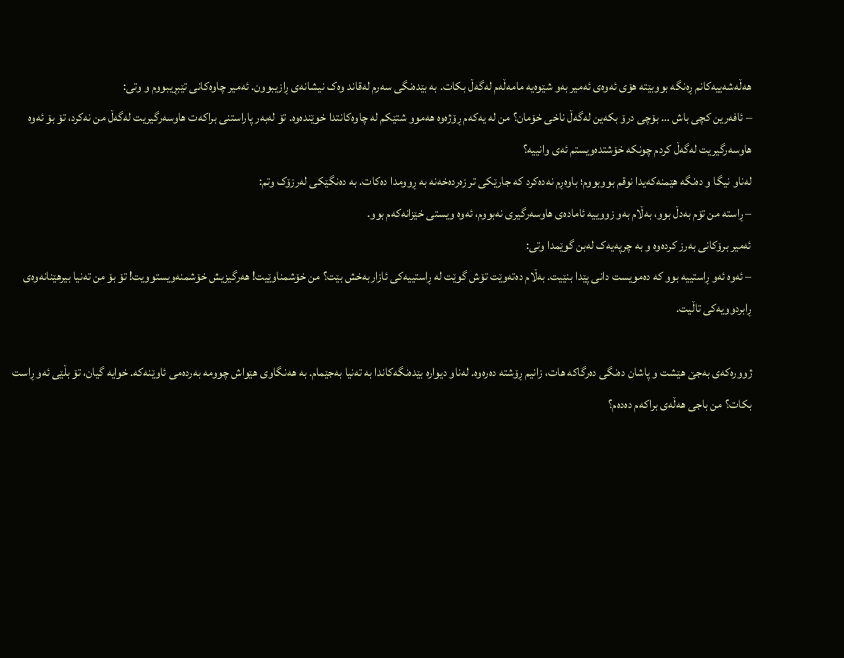هەڵەشەییەکانم ڕەنگە بووبێتە هۆی ئەوەی ئەمیر بەو شێوەیە مامەڵەم لەگەڵ بکات. بە بێدەنگی سەرم لەقاند وەک نیشانەی ڕازیبوون. ئەمیر چاوەکانی تێبڕیبووم و وتی:
– ئافەرین کچی باش … بۆچی درۆ بکەین لەگەڵ ناخی خۆمان؟ من لە یەکەم ڕۆژەوە هەموو شتێکم لە چاوەکانتدا خوێندەوە. تۆ لەبەر پاراستنی براکەت هاوسەرگیریت لەگەڵ من نەکرد، تۆ بۆ ئەوە هاوسەرگیریت لەگەڵ کردم چونکە خۆشتدەویستم ئەی وانییە؟
لەناو نیگا و دەنگە هێمنەکەیدا نوقم بووبووم؛ باوەڕم نەدەکرد کە جارێکی تر زەردەخەنە بە ڕوومدا دەکات. بە دەنگێکی لەرزۆک وتم:
– ڕاستە من تۆم بەدڵ بوو، بەڵام بەو زووییە ئامادەی هاوسەرگیری نەبووم، ئەوە ویستی خێزانەکەم بوو.
ئەمیر برۆکانی بەرز کردەوە و بە چرپەیەک لەبن گوێمدا وتی:
– ئەوە ئەو ڕاستییە بوو کە دەمویست دانی پێدا بنێیت. بەڵام دەتەوێت تۆش گوێت لە ڕاستییەکی ئازاربەخش بێت؟ من خۆشمناوێیت! هەرگیزیش خۆشمنەویستوویت! تۆ بۆ من تەنیا بیرهێنانەوەی ڕابردوویەکی تاڵیت.

ژوورەکەی بەجێ هێشت و پاشان دەنگی دەرگاکە هات، زانیم ڕۆشتە دەرەوە. لەناو دیوارە بێدەنگەکاندا بە تەنیا بەجێمام. بە هەنگاوی هێواش چوومە بەردەمی ئاوێنەکە. خوایە گیان، تۆ بڵێی ئەو ڕاست بکات؟ من باجی هەڵەی براکەم دەدەم؟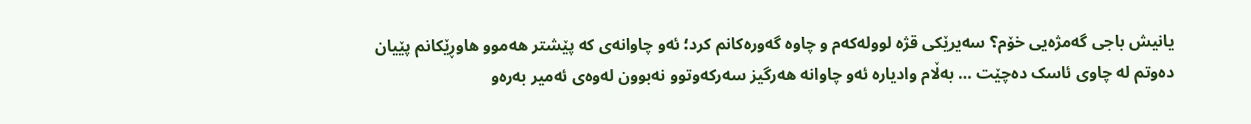یانیش باجی گەمژەیی خۆم؟ سەیرێکی قژە لوولەکەم و چاوە گەورەکانم کرد؛ ئەو چاوانەی کە پێشتر هەموو هاوڕێکانم پێیان دەوتم لە چاوی ئاسک دەچێت … بەڵام وادیارە ئەو چاوانە هەرگیز سەرکەوتوو نەبوون لەوەی ئەمیر بەرەو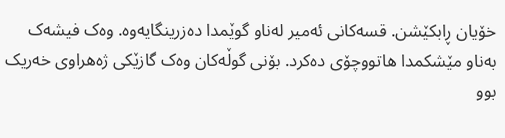خۆیان ڕابکێشن. قسەکانی ئەمیر لەناو گوێمدا دەزرینگایەوە. وەک فیشەک بەناو مێشکمدا هاتووچۆی دەکرد. بۆنی گوڵەکان وەک گازێکی ژەهراوی خەریک بوو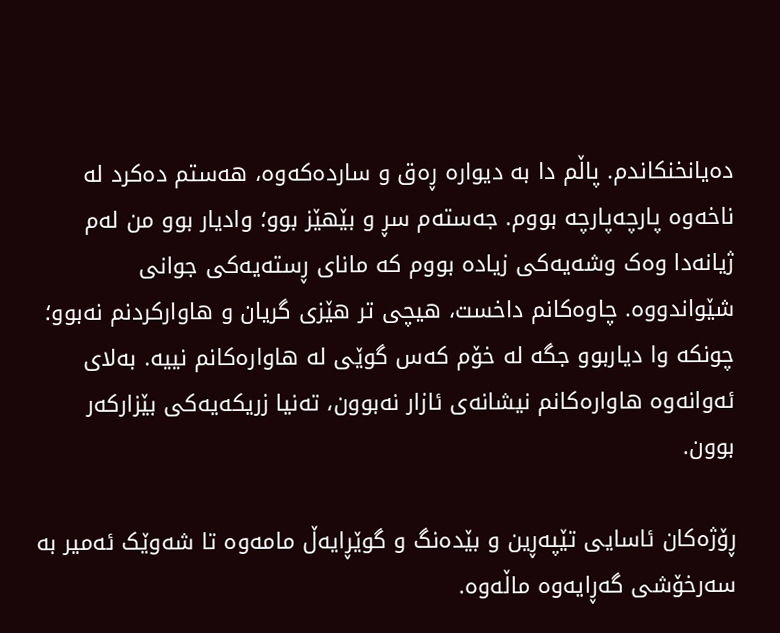دەیانخنکاندم. پاڵم دا بە دیوارە ڕەق و ساردەکەوە، هەستم دەکرد لە ناخەوە پارچەپارچە بووم. جەستەم سڕ و بێهێز بوو؛ وادیار بوو من لەم ژیانەدا وەک وشەیەکی زیادە بووم کە مانای ڕستەیەکی جوانی شێواندووە. چاوەکانم داخست، هیچی تر هێزی گریان و هاوارکردنم نەبوو؛ چونکە وا دیاربوو جگە لە خۆم کەس گوێی لە هاوارەکانم نییە. بەلای ئەوانەوە هاوارەکانم نیشانەی ئازار نەبوون، تەنیا زریکەیەکی بێزارکەر بوون.

ڕۆژەکان ئاسایی تێپەڕین و بێدەنگ و گوێڕایەڵ مامەوە تا شەوێک ئەمیر بە سەرخۆشی گەڕایەوە ماڵەوە.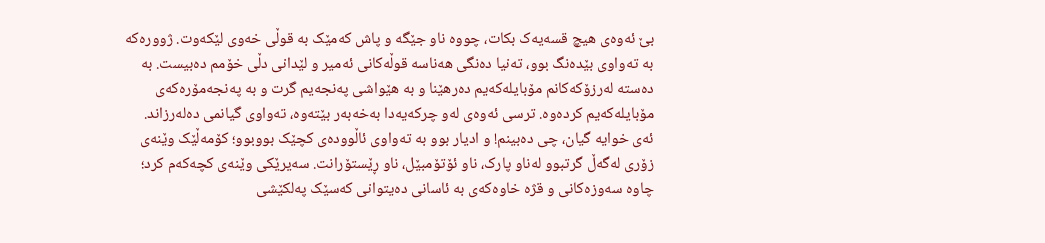بێ ئەوەی هیچ قسەیەک بکات، چووە ناو جێگە و پاش کەمێک بە قوڵی خەوی لێکەوت. ژوورەکە بە تەواوی بێدەنگ بوو، تەنیا دەنگی هەناسە قوڵەکانی ئەمیر و لێدانی دڵی خۆمم دەبیست. بە دەستە لەرزۆکەکانم مۆبایلەکەیم دەرهێنا و بە هێواشی پەنجەیم گرت و بە پەنجەمۆرەکەی مۆبایلەکەیم کردەوە. ترسی ئەوەی لەو چرکەیەدا بەخەبەر بێتەوە، تەواوی گیانمی دەلەرزاند.
ئەی خوایە گیان، چی دەبینم! و ادیار بوو بە تەواوی ئاڵوودەی کچێک بووبوو؛ کۆمەڵێک وێنەی زۆری لەگەڵ گرتبوو لەناو پارک، ناو ئۆتۆمبێل، ناو ڕێستۆرانت. سەیرێکی وێنەی کچەکەم کرد؛ چاوە سەوزەکانی و قژە خاوەکەی بە ئاسانی دەیتوانی کەسێک پەلکێشی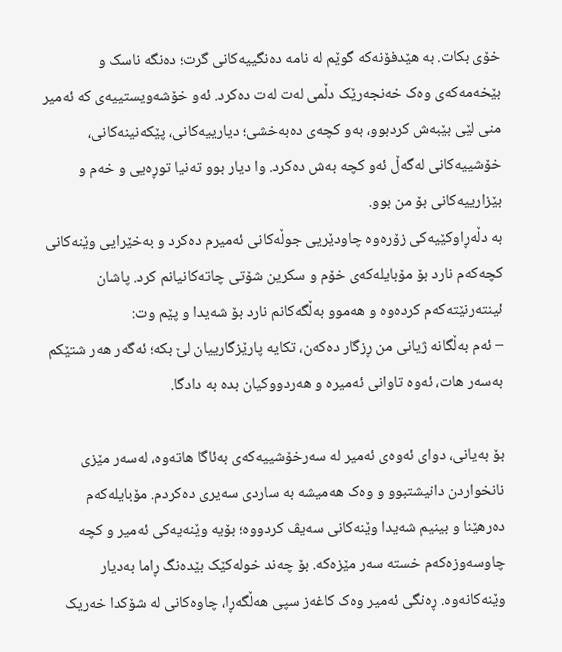خۆی بکات. بە هێدفۆنەکە گوێم لە نامە دەنگییەکانی گرت؛ دەنگە ناسک و بێخەمەکەی وەک خەنجەرێک دڵمی لەت لەت دەکرد. ئەو خۆشەویستییەی کە ئەمیر منی لێی بێبەش کردبوو، بەو کچەی دەبەخشی؛ دیارییەکانی، پێکەنینەکانی، خۆشییەکانی لەگەڵ ئەو کچە بەش دەکرد. وا دیار بوو تەنیا توڕەیی و خەم و بێزارییەکانی بۆ من بوو.
بە دڵەڕاوکێیەکی زۆرەوە چاودێریی جوڵەکانی ئەمیرم دەکرد و بەخێرایی وێنەکانی کچەکەم نارد بۆ مۆبایلەکەی خۆم و سکرین شۆتی چاتەکانیانم کرد. پاشان ئینتەرنێتەکەم کردەوە و هەموو بەڵگەکانم نارد بۆ شەیدا و پێم وت:
– ئەم بەڵگانە ژیانی من ڕزگار دەکەن، تکایە پارێزگارییان لێ بکە؛ ئەگەر هەر شتێکم بەسەر هات، ئەوە تاوانی ئەمیرە و هەردووکیان بدە بە دادگا.

بۆ بەیانی، دوای ئەوەی ئەمیر لە سەرخۆشییەکەی بەئاگا هاتەوە، لەسەر مێزی نانخواردن دانیشتبوو و وەک هەمیشە بە ساردی سەیری دەکردم. مۆبایلەکەم دەرهێنا و بینیم شەیدا وێنەکانی سەیڤ کردووە؛ بۆیە وێنەیەکی ئەمیر و کچە چاوسەوزەکەم خستە سەر مێزەکە. بۆ چەند خولەکێک بێدەنگ ڕاما بەدیار وێنەکانەوە. ڕەنگی ئەمیر وەک کاغەز سپی هەڵگەڕا، چاوەکانی لە شۆکدا خەریک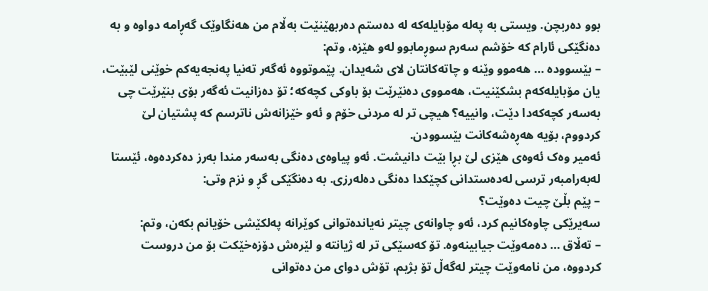بوو دەربچن. ویستی بە پەلە مۆبایلەکە لە دەستم دەربهێنێت بەڵام من هەنگاوێک گەڕامە دواوە و بە دەنگێکی ئارام کە خۆشم سەرم سوڕمابوو لەو هێزە، وتم:
– بێسوودە … هەموو وێنە و چاتەکانتان لای شەیدان. پێموتووە ئەگەر تەنیا پەنجەیەکم خوێنی لێبێت، یان مۆبایلەکەم بشکێنیت، هەمووی دەنێرێت بۆ باوکی کچەکە؛ تۆ دەزانیت ئەگەر بۆی بنێرێت چی بەسەر کچەکەدا دێت، وانییە؟ هیچی تر لە مردنی خۆم و ئەو خێزانەش ناترسم کە پشتیان لێ کردووم، بۆیە هەڕەشەکانت بێسوودن.
ئەمیر وەک ئەوەی هێزی لێ بڕا بێت دانیشت. ئەو پیاوەی دەنگی بەسەر مندا بەرز دەکردەوە، ئێستا لەبەرامبەر ترسی لەدەستدانی کچێکدا دەنگی دەلەرزی. بە دەنگێکی گڕ و نزم وتی:
– پێم بڵێ چیت دەوێت؟
سەیرێکی چاوەکانیم کرد، ئەو چاوانەی چیتر نەیاندەتوانی کوێرانە پەلکێشی خۆیانم بکەن، وتم:
– تەڵاق … دەمەوێت جیابینەوە. تۆ کەسێکی تر لە ژیانتە و لێرەش دۆزەخێکت بۆ من دروست کردووە، من نامەوێت چیتر لەگەڵ تۆ بژیم، تۆش دوای من دەتوانی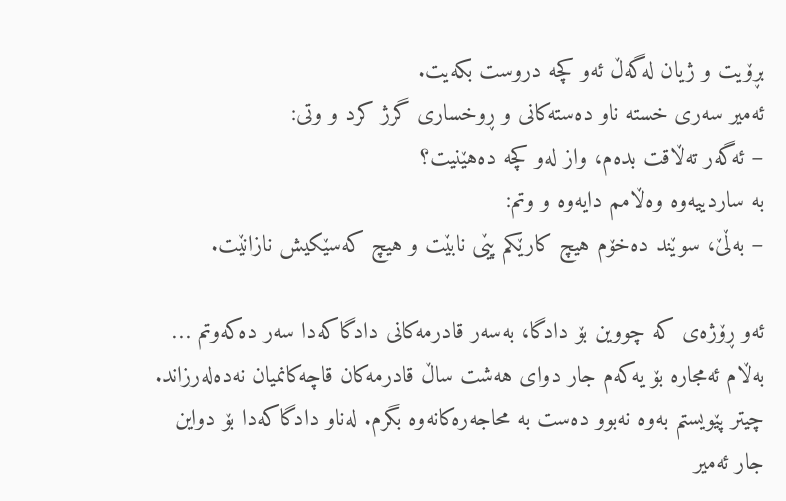بڕۆیت و ژیان لەگەڵ ئەو کچە دروست بکەیت.
ئەمیر سەری خستە ناو دەستەکانی و ڕوخساری گرژ کرد و وتی:
– ئەگەر تەڵاقت بدەم، واز لەو کچە دەهێنیت؟
بە ساردییەوە وەڵامم دایەوە و وتم:
– بەڵێ، سوێند دەخۆم هیچ کارێکم پێی نابێت و هیچ کەسێکیش نازانێت.

ئەو ڕۆژەی کە چووین بۆ دادگا، بەسەر قادرمەکانی دادگاکەدا سەر دەکەوتم … بەڵام ئەمجارە بۆ یەکەم جار دوای هەشت ساڵ قادرمەکان قاچەکانمیان نەدەلەرزاند. چیتر پێویستم بەوە نەبوو دەست بە محاجەرەکانەوە بگرم. لەناو دادگاکەدا بۆ دواین جار ئەمیر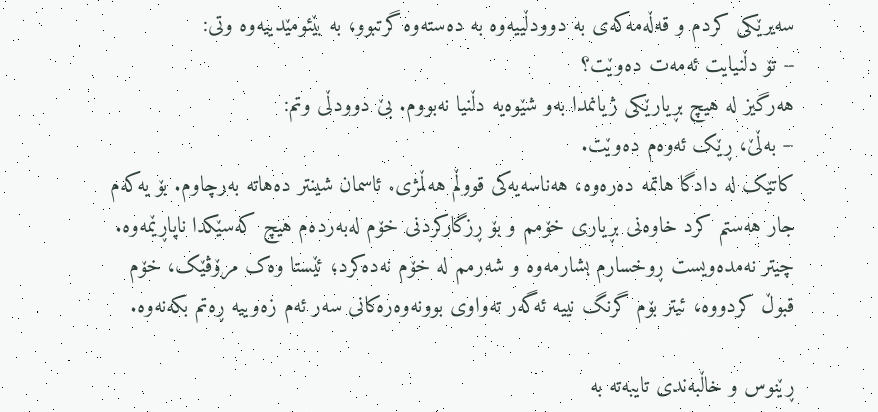سەیرێکی کردم و قەڵەمەکەی بە دوودڵییەوە بە دەستەوە گرتبوو، بە بێئومێدییەوە وتی:
– تۆ دڵنیایت ئەمەت دەوێت؟
هەرگیز لە هیچ بڕیارێکی ژیانمدا بەو شێوەیە دڵنیا نەبووم. بێ دوودڵی وتم:
– بەڵێ، ڕێک ئەوەم دەوێت.
کاتێک لە دادگا هاتمە دەرەوە، هەناسەیەکی قووڵم هەڵمژی. ئاسمان شینتر دەهاتە بەرچاوم. بۆ یەکەم جار هەستم کرد خاوەنی بڕیاری خۆمم و بۆ ڕزگارکردنی خۆم لەبەردەم هیچ کەسێکدا ناپاڕێمەوە. چیتر نەمدەویست ڕوخسارم بشارمەوە و شەرمم لە خۆم نەدەکرد؛ ئێستا وەک مرۆڤێک، خۆم قبوڵ کردووە، ئیتر بۆم گرنگ نییە ئەگەر تەواوی بوونەوەرەکانی سەر ئەم زەوییە ڕەتم بکەنەوە.

ڕێنوس و خاڵبه‌ندی تایبه‌ته‌ به‌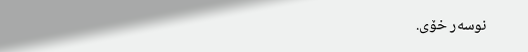نوسه‌ر خۆی.